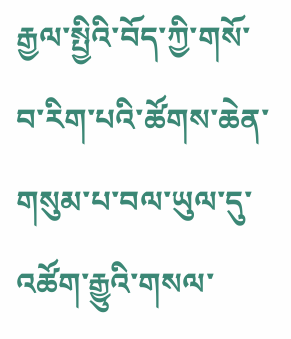རྒྱལ་སྤྱིའི་བོད་ཀྱི་གསོ་བ་རིག་པའི་ཚོགས་ཆེན་གསུམ་པ་བལ་ཡུལ་དུ་འཚོག་རྒྱུའི་གསལ་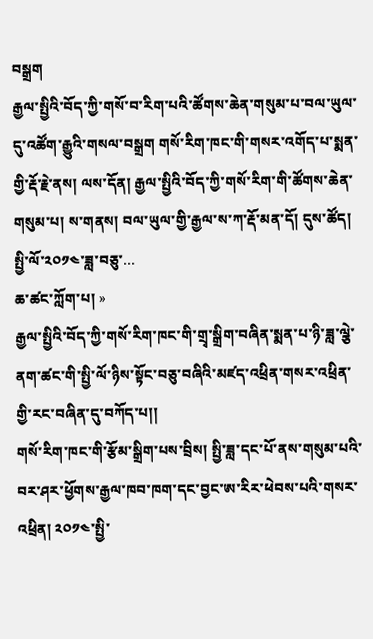བསྒྲག
རྒྱལ་སྤྱིའི་བོད་ཀྱི་གསོ་བ་རིག་པའི་ཚོགས་ཆེན་གསུམ་པ་བལ་ཡུལ་དུ་འཚོག་རྒྱུའི་གསལ་བསྒྲག གསོ་རིག་ཁང་གི་གསར་འགོད་པ་སྨན་གྱི་རྡོ་རྗེ་ནས། ལས་དོན། རྒྱལ་སྤྱིའི་བོད་ཀྱི་གསོ་རིག་གི་ཚོགས་ཆེན་གསུམ་པ། ས་གནས། བལ་ཡུལ་གྱི་རྒྱལ་ས་ཀ་རྡོ་མན་དོ། དུས་ཚོད། སྤྱི་ལོ་༢༠༡༤་ཟླ་བཅུ་...
ཆ་ཚང་ཀློག་པ། »
རྒྱལ་སྤྱིའི་བོད་ཀྱི་གསོ་རིག་ཁང་གི་གྲྭ་སྒྲིག་བཞིན་སྨན་པ་ཉི་ཟླ་ལྕེ་ནག་ཚང་གི་སྤྱི་ལོ་ཉིས་སྟོང་བཅུ་བཞིའི་མཛད་འཕྲིན་གསར་འཕྲིན་གྱི་རང་བཞིན་དུ་བཀོད་པ།།
གསོ་རིག་ཁང་གི་རྩོམ་སྒྲིག་པས་བྲིས། སྤྱི་ཟླ་དང་པོ་ནས་གསུམ་པའི་བར་ཤར་ཕྱོགས་རྒྱལ་ཁབ་ཁག་དང་བྱང་ཨ་རིར་ཕེབས་པའི་གསར་འཕྲིན། ༢༠༡༤་སྤྱི་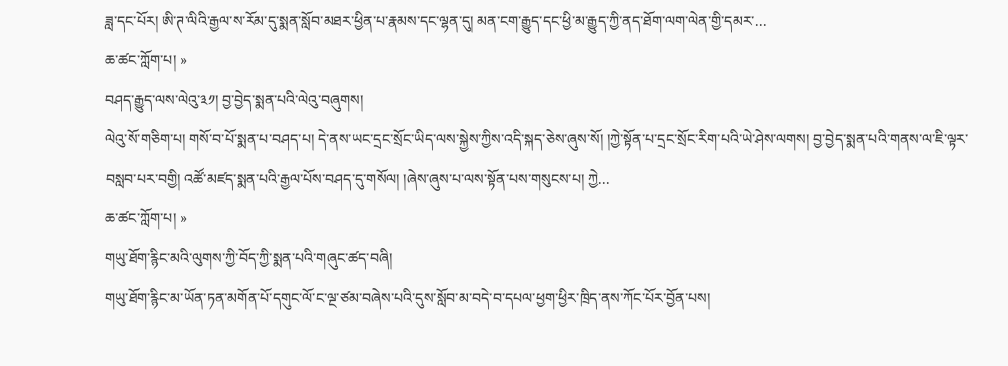ཟླ་དང་པོར། ཨི་ཊ་ལིའི་རྒྱལ་ས་རོམ་དུ་སྨན་སློབ་མཐར་ཕྱིན་པ་རྣམས་དང་ལྷན་དུ། མན་ངག་རྒྱུད་དང་ཕྱི་མ་རྒྱུད་ཀྱི་ནད་ཐོག་ལག་ལེན་གྱི་དམར་...
ཆ་ཚང་ཀློག་པ། »
བཤད་རྒྱུད་ལས་ལེའུ་༣༡། བྱ་བྱེད་སྨན་པའི་ལེའུ་བཞུགས།
ལེའུ་སོ་གཅིག་པ། གསོ་བ་པོ་སྨན་པ་བཤད་པ། དེ་ནས་ཡང་དྲང་སྲོང་ཡིད་ལས་སྐྱེས་ཀྱིས་འདི་སྐད་ཅེས་ཞུས་སོ། །ཀྱེ་སྟོན་པ་དྲང་སྲོང་རིག་པའི་ཡེ་ཤེས་ལགས། བྱ་བྱེད་སྨན་པའི་གནས་ལ་ཇི་ལྟར་བསླབ་པར་བགྱི། འཚོ་མཛད་སྨན་པའི་རྒྱལ་པོས་བཤད་དུ་གསོལ། །ཞེས་ཞུས་པ་ལས་སྟོན་པས་གསུངས་པ། ཀྱེ...
ཆ་ཚང་ཀློག་པ། »
གཡུ་ཐོག་རྙིང་མའི་ལུགས་ཀྱི་བོད་ཀྱི་སྨན་པའི་གཞུང་ཚད་བཞི།
གཡུ་ཐོག་རྙིང་མ་ཡོན་ཏན་མགོན་པོ་དགུང་ལོ་ང་ལྔ་ཙམ་བཞེས་པའི་དུས་སློབ་མ་བདེ་བ་དཔལ་ཕྱག་ཕྱིར་ཁྲིད་ནས་ཀོང་པོར་བྱོན་པས།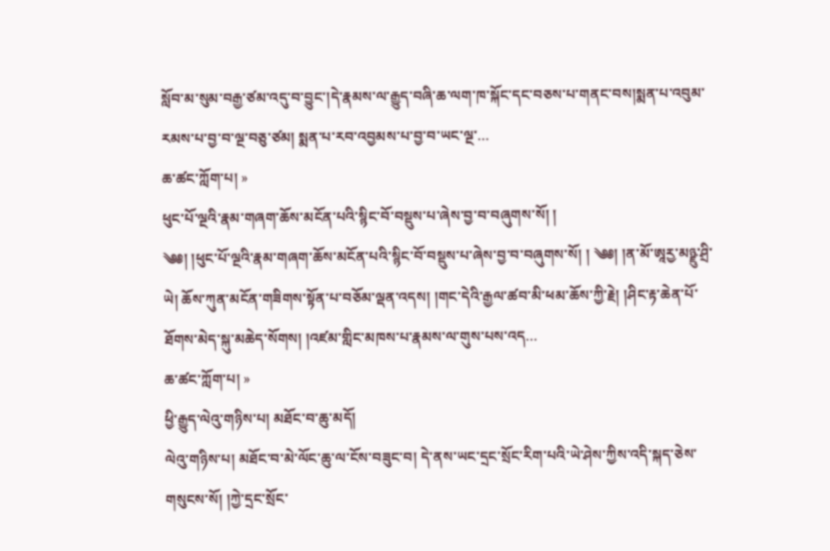སློབ་མ་སུམ་བརྒྱ་ཙམ་འདུ་བ་བྱུང་།དེ་རྣམས་ལ་རྒྱུད་བཞི་ཆ་ལག་ཁ་སྐོང་དང་བཅས་པ་གནང་བས།སྨན་པ་འབུམ་རམས་པ་བྱ་བ་ལྔ་བཅུ་ཙམ། སྨན་པ་རབ་འབྱམས་པ་བྱ་བ་ཡང་ལྔ་...
ཆ་ཚང་ཀློག་པ། »
ཕུང་པོ་ལྔའི་རྣམ་གཞག་ཆོས་མངོན་པའི་སྙིང་བོ་བསྡུས་པ་ཞེས་བྱ་བ་བཞུགས་སོ། །
༄༅། །ཕུང་པོ་ལྔའི་རྣམ་གཞག་ཆོས་མངོན་པའི་སྙིང་བོ་བསྡུས་པ་ཞེས་བྱ་བ་བཞུགས་སོ། ། ༄༅། །ན་མོ་ཨཱརྱ་མཉྫུ་ཤྲི་ཡེ། ཆོས་ཀུན་མངོན་གཟིགས་སྟོན་པ་བཅོམ་ལྡན་འདས། །གང་དེའི་རྒྱལ་ཚབ་མི་ཕམ་ཆོས་ཀྱི་རྗེ། །ཤིང་རྟ་ཆེན་པོ་ཐོགས་མེད་སྐུ་མཆེད་སོགས། །འཛམ་གླིང་མཁས་པ་རྣམས་ལ་གུས་པས་འད...
ཆ་ཚང་ཀློག་པ། »
ཕྱི་རྒྱུད་ལེའུ་གཉིས་པ། མཐོང་བ་ཆུ་མདོ།
ལེའུ་གཉིས་པ། མཐོང་བ་མེ་ལོང་ཆུ་ལ་ངོས་བཟུང་བ། དེ་ནས་ཡང་དྲང་སྲོང་རིག་པའི་ཡེ་ཤེས་ཀྱིས་འདི་སྐད་ཅེས་གསུངས་སོ། །ཀྱེ་དྲང་སྲོང་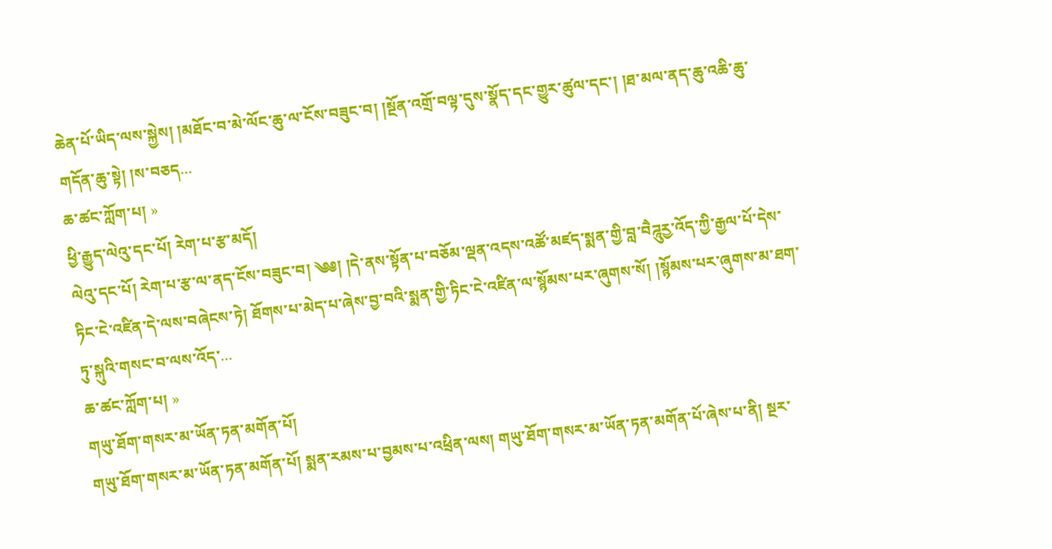ཆེན་པོ་ཡིད་ལས་སྐྱེས། །མཐོང་བ་མེ་ལོང་ཆུ་ལ་ངོས་བཟུང་བ། །སྔོན་འགྲོ་བལྟ་དུས་སྣོད་དང་གྱུར་ཚུལ་དང་། །ཐ་མལ་ནད་ཆུ་འཆི་ཆུ་གདོན་ཆུ་སྟེ། །ས་བཅད...
ཆ་ཚང་ཀློག་པ། »
ཕྱི་རྒྱུད་ལེའུ་དང་པོ། རེག་པ་རྩ་མདོ།
ལེའུ་དང་པོ། རེག་པ་རྩ་ལ་ནད་ངོས་བཟུང་བ། ༄༅། །དེ་ནས་སྟོན་པ་བཅོམ་ལྡན་འདས་འཚོ་མཛད་སྨན་གྱི་བླ་བཻཌཱུརྱ་འོད་ཀྱི་རྒྱལ་པོ་དེས་ཏིང་ངེ་འཛིན་དེ་ལས་བཞེངས་ཏེ། ཐོགས་པ་མེད་པ་ཞེས་བྱ་བའི་སྨན་གྱི་ཏིང་ངེ་འཛིན་ལ་སྙོམས་པར་ཞུགས་སོ། །སྙོམས་པར་ཞུགས་མ་ཐག་ཏུ་སྐུའི་གསང་བ་ལས་འོད་...
ཆ་ཚང་ཀློག་པ། »
གཡུ་ཐོག་གསར་མ་ཡོན་ཏན་མགོན་པོ།
གཡུ་ཐོག་གསར་མ་ཡོན་ཏན་མགོན་པོ། སྨན་རམས་པ་བྱམས་པ་འཕྲིན་ལས། གཡུ་ཐོག་གསར་མ་ཡོན་ཏན་མགོན་པོ་ཞེས་པ་ནི། སྔར་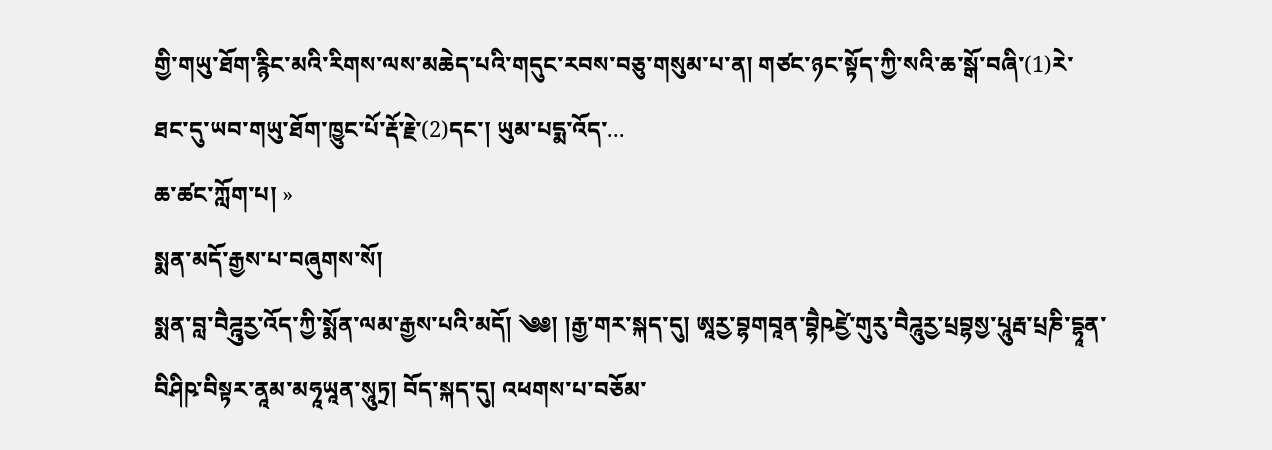གྱི་གཡུ་ཐོག་རྙིང་མའི་རིགས་ལས་མཆེད་པའི་གདུང་རབས་བཅུ་གསུམ་པ་ན། གཙང་ཉང་སྟོད་ཀྱི་སའི་ཆ་སྒོ་བཞི་(1)རེ་ཐང་དུ་ཡབ་གཡུ་ཐོག་ཁྱུང་པོ་རྡོ་རྗེ་(2)དང་། ཡུམ་པདྨ་འོད་...
ཆ་ཚང་ཀློག་པ། »
སྨན་མདོ་རྒྱས་པ་བཞུགས་སོ།
སྨན་བླ་བཻཌྰུརྱ་འོད་ཀྱི་སྨོན་ལམ་རྒྱས་པའི་མདོ། ༄༅། །རྒྱ་གར་སྐད་དུ། ཨཱརྱ་བྷགབཱན་བྷཻཥཛྱེ་གུརུ་བཻཌཱུརྱ་པྲབྷསྱ་པཱུརྦ་པྲཎི་དྷཱན་བིཤིཥ་བིསྟར་ནཱམ་མཧཱཡཱན་སཱུཏྲ། བོད་སྐད་དུ། འཕགས་པ་བཅོམ་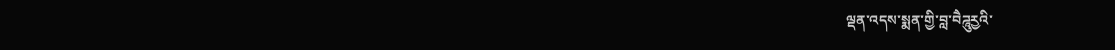ལྡན་འདས་སྨན་གྱི་བླ་བཻཌཱུརྱའི་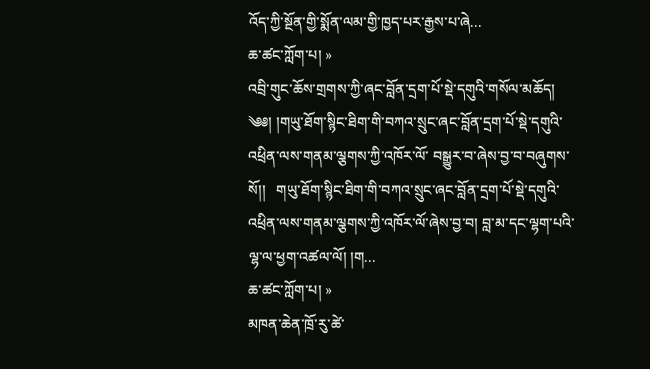འོད་ཀྱི་སྔོན་གྱི་སྨོན་ལམ་གྱི་ཁྱད་པར་རྒྱས་པ་ཞེ...
ཆ་ཚང་ཀློག་པ། »
འབྲི་གུང་ཆོས་གྲགས་ཀྱི་ཞང་བློན་དྲག་པོ་སྡེ་དགུའི་གསོལ་མཆོད།
༄༅། །གཡུ་ཐོག་སྙིང་ཐིག་གི་བཀའ་སྲུང་ཞང་བློན་དྲག་པོ་སྡེ་དགུའི་འཕྲིན་ལས་གནམ་ལྕགས་ཀྱི་འཁོར་ལོ་ བསྒྱུར་བ་ཞེས་བྱ་བ་བཞུགས་སོ།།   གཡུ་ཐོག་སྙིང་ཐིག་གི་བཀའ་སྲུང་ཞང་བློན་དྲག་པོ་སྡེ་དགུའི་འཕྲིན་ལས་གནམ་ལྕགས་ཀྱི་འཁོར་ལོ་ཞེས་བྱ་བ། བླ་མ་དང་ལྷག་པའི་ལྷ་ལ་ཕྱག་འཚལ་ལོ། །ག...
ཆ་ཚང་ཀློག་པ། »
མཁན་ཆེན་ཁྲོ་རུ་ཚེ་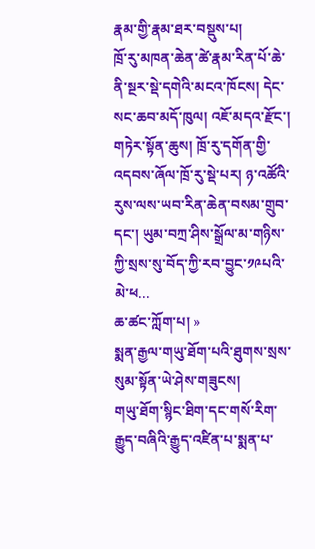རྣམ་གྱི་རྣམ་ཐར་བསྡུས་པ།
ཁྲོ་རུ་མཁན་ཆེན་ཚེ་རྣམ་རིན་པོ་ཆེ་ནི་སྔར་སྡེ་དགེའི་མངའ་ཁོངས། དེང་སང་ཆབ་མདོ་ཁུལ། འཇོ་མདའ་རྫོང་། གཏེར་སྟོན་ཆུས། ཁྲོ་རུ་དགོན་གྱི་འདབས་ཞོལ་ཁྲོ་རུ་སྡེ་པར། ཉ་འཚོའི་རུས་ལས་ཡབ་རིན་ཆེན་བསམ་གྲུབ་དང་། ཡུམ་བཀྲ་ཤིས་སྒྲོལ་མ་གཉིས་ཀྱི་སྲས་སུ་བོད་ཀྱི་རབ་བྱུང་༡༩པའི་མེ་ཕ...
ཆ་ཚང་ཀློག་པ། »
སྨན་རྒྱལ་གཡུ་ཐོག་པའི་ཐུགས་སྲས་སུམ་སྟོན་ཡེ་ཤེས་གཟུངས།
གཡུ་ཐོག་སྙིང་ཐིག་དང་གསོ་རིག་རྒྱུད་བཞིའི་རྒྱུད་འཛིན་པ་སྨན་པ་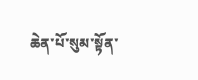ཆེན་པོ་སུམ་སྟོན་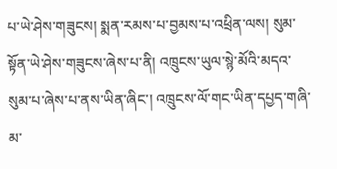པ་ཡེ་ཤེས་གཟུངས། སྨན་རམས་པ་བྱམས་པ་འཕྲིན་ལས། སུམ་སྟོན་ཡེ་ཤེས་གཟུངས་ཞེས་པ་ནི། འཁྲུངས་ཡུལ་སྙེ་མོའི་མདའ་སུམ་པ་ཞེས་པ་ནས་ཡིན་ཞིང་། འཁྲུངས་ལོ་གང་ཡིན་དཔྱད་གཞི་མ་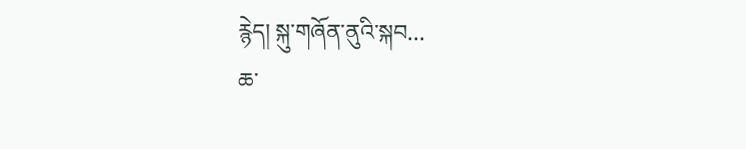རྙེད། སྐུ་གཞོན་ནུའི་སྐབ...
ཆ་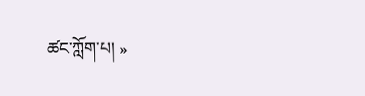ཚང་ཀློག་པ། »